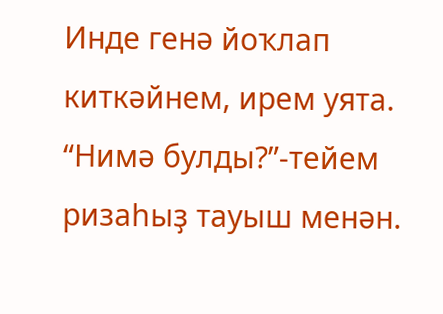Инде генә йоҡлап киткәйнем, ирем уята. “Нимә булды?”-тейем ризаһыҙ тауыш менән.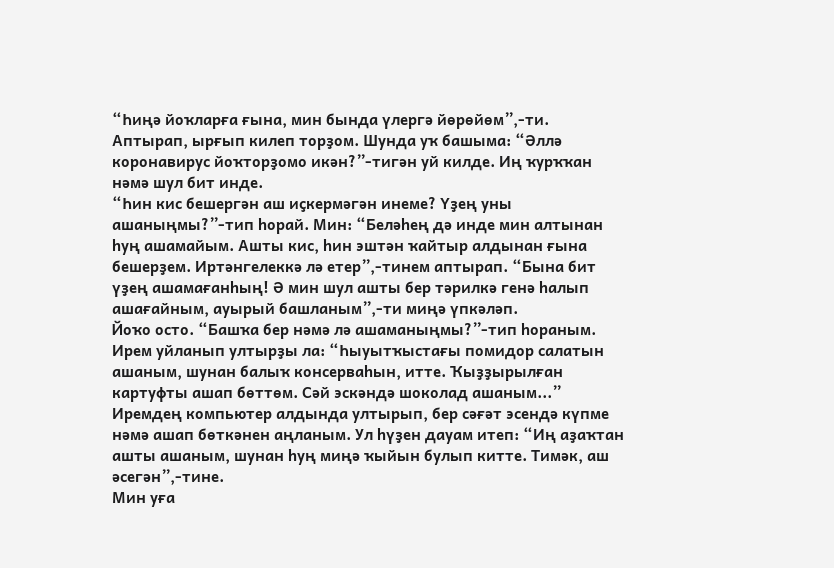“Һиңә йоҡларға ғына, мин бында үлергә йөрөйөм”,-ти.
Аптырап, ырғып килеп торҙом. Шунда уҡ башыма: “Әллә коронавирус йоҡторҙомо икән?”-тигән уй килде. Иң ҡурҡҡан нәмә шул бит инде.
“Һин кис бешергән аш иҫкермәгән инеме? Үҙең уны ашаныңмы?”-тип һорай. Мин: “Беләһең дә инде мин алтынан һуң ашамайым. Ашты кис, һин эштән ҡайтыр алдынан ғына бешерҙем. Иртәнгелеккә лә етер”,-тинем аптырап. “Бына бит үҙең ашамағанһың! Ә мин шул ашты бер тәрилкә генә һалып ашағайным, ауырый башланым”,-ти миңә үпкәләп.
Йоҡо осто. “Башҡа бер нәмә лә ашаманыңмы?”-тип һораным. Ирем уйланып ултырҙы ла: “Һыуытҡыстағы помидор салатын ашаным, шунан балыҡ консерваһын, итте. Ҡыҙҙырылған картуфты ашап бөттөм. Сәй эскәндә шоколад ашаным...”
Иремдең компьютер алдында ултырып, бер сәғәт эсендә күпме нәмә ашап бөткәнен аңланым. Ул һүҙен дауам итеп: “Иң аҙаҡтан ашты ашаным, шунан һуң миңә ҡыйын булып китте. Тимәк, аш әсегән”,-тине.
Мин уға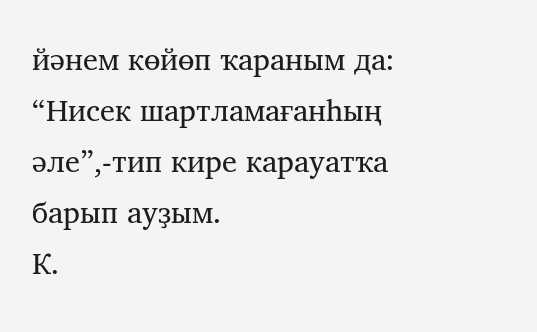йәнем көйөп ҡараным да: “Нисек шартламағанһың әле”,-тип кире карауатҡа барып ауҙым.
К.